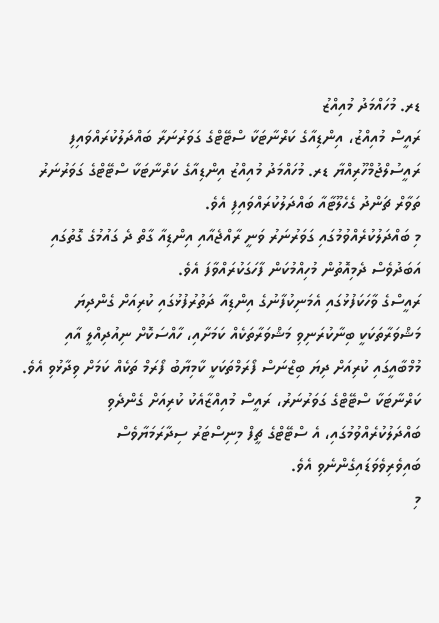ޑރ. މުހައްމަދު މުއިއްޒު
ރައީސް މުއިއްޒު، އިންޑިއާގެ ކަރްނާޓަކާ ސްޓޭޓްގެ ގަވަރުނަރާ ބައްދަލުކުރައްވައިފި
ރައީސުލްޖުމްހޫރިއްޔާ ޑރ. މުހައްމަދު މުއިއްޒު އިންޑިއާގެ ކަރްނާޓަކާ ސްޓޭޓްގެ ގަވަރުނަރު ތަވާރް ޗަންދު ގެހެލޫޓާއާ ބައްދަލުކުރައްވައިފި އެވެ.
މި ބައްދަލުކުރެއްވުމުގައި ގަވަރުނަރު ވަނީ ރާއްޖެއާއި އިންޑިއާ ގާތް ދެ ގައުމުގެ ގޮތުގައި އަބަދުވެސް ދެމިއޮތުން މުހިއްމުކަން ފާހަގަކުރައްވާފަ އެވެ.
ރައީސްގެ ވާހަކަފުޅުގައި އެމަނިކުފާނުގެ އިންޑިއާ ދަތުރުފުޅުގައި ކުރިއަށް ގެންދިޔަ މަޝްވަރާތަކަކީ ބިނާކުރަނިވި މަޝްވަރާތަކެއް ކަމަށާއި، ހާއްސަކޮށް ނިއުދިއްލީ އާއި މުމްބާއީގައި ކުރިއަށް ދިޔަ ބިޒްނަސް ފޯރަމްތަކަކީ ކާމިޔާބު ފޯރަމް ތަކެއް ކަމަށް ވިދާޅުވި އެވެ.
ކަރްނާޓަކާ ސްޓޭޓްގެ ގަވަރުނަރު، ރައީސް މުއިއްޒާއެކު ކުރިއަށް ގެންދެވި ބައްދަލުކުރެއްވުމުގައި، އެ ސްޓޭޓްގެ ޗީފް މިނިސްޓަރު ސިދާރަމަޔާވެސް ބައިވެރިވެވަޑައިގެންނެވި އެވެ.
މި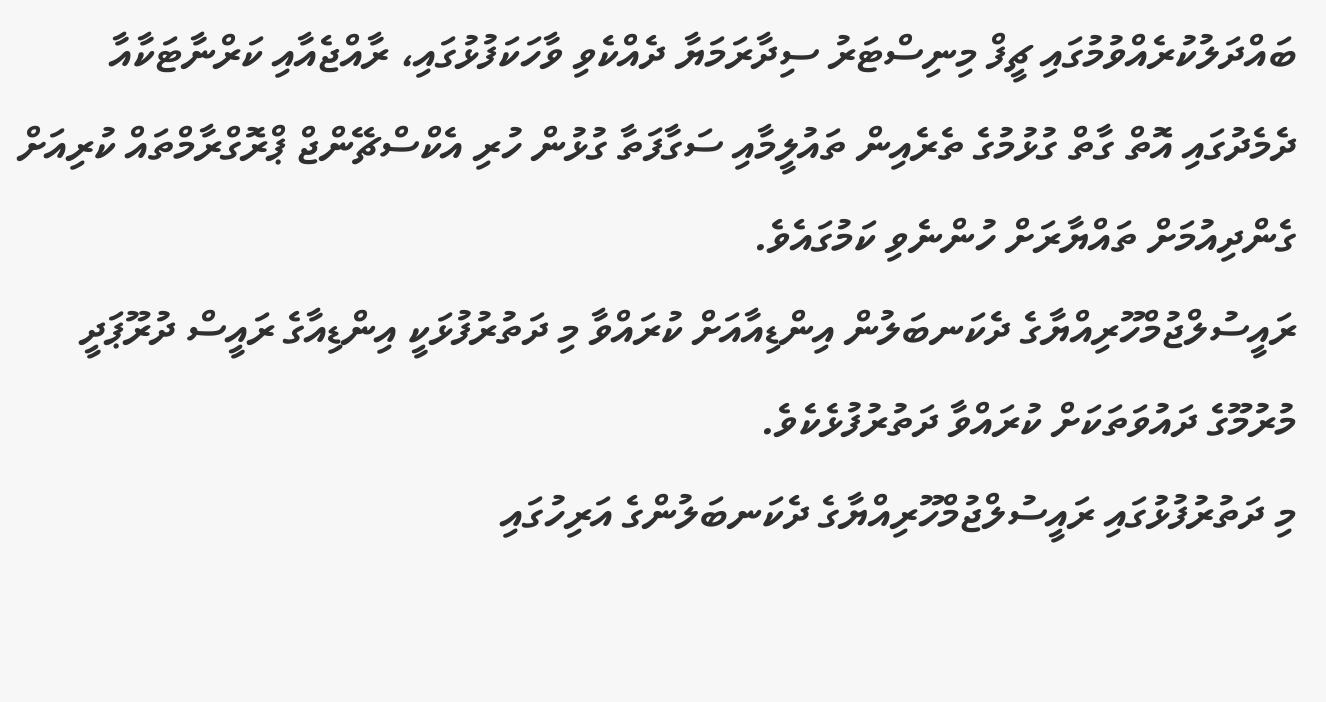ބައްދަލުކުރެއްވުމުގައި ޗީފް މިނިސްޓަރު ސިދާރަމަޔާ ދެއްކެވި ވާހަކަފުޅުގައި، ރާއްޖެއާއި ކަރްނާޓަކާއާ ދެމެދުގައި އޮތް ގާތް ގުޅުމުގެ ތެރެއިން ތައުލީމާއި ސަގާފަތާ ގުޅުން ހުރި އެކްސްޗޭންޖް ޕްރޮގްރާމްތައް ކުރިއަށް ގެންދިއުމަށް ތައްޔާރަށް ހުންނެވި ކަމުގައެވެ.
ރައީސުލްޖުމްހޫރިއްޔާގެ ދެކަނބަލުން އިންޑިއާއަށް ކުރައްވާ މި ދަތުރުފުޅަކީ އިންޑިއާގެ ރައީސް ދުރޫޕަދީ މުރުމޫގެ ދައުވަތަކަށް ކުރައްވާ ދަތުރުފުޅެކެވެ.
މި ދަތުރުފުޅުގައި ރައީސުލްޖުމްހޫރިއްޔާގެ ދެކަނބަލުންގެ އަރިހުގައި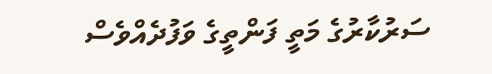ސަރުކާރުގެ މަތީ ފަންތީގެ ވަފުދެއްވެސް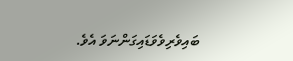ބައިވެރިވެވަޑައިގަންނަވަ އެވެ.